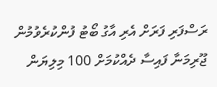ރަސްފަރި ފަރަށް އެރި އާގު ބޯޓު ފުންކުރެވުމުން ޖޫރިމަނާ ފައިސާ ދެއްކުމަށް 100 މިލިޔަން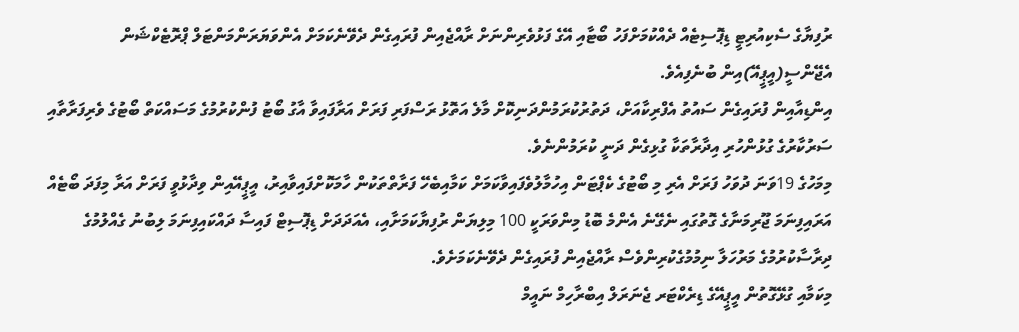ރުފިޔާގެ ސެކިއުރިޓީ ޑިޕޮސިޓެއް ދެއްކުމަށްފަހު ބޯޓާއި އޭގެ ފަޅުވެރިންނަށް ރާއްޖެއިން ފުރައިގެން ދެވޭނެކަމަށް އެންވަޔަރަންމަންޓަލް ޕްރޮޓެކްޝަން އެޖޭންސީ(އީޕީއޭ)އިން ބުނެފިއެވެ.
އިންޑިއާއިން ފުރައިގެން ސައުތު އެފްރިކާއަށް، ދަތުރުކުރަމުންދަނިކޮށް މާލެ އަތޮޅު ރަސްފަރި ފަރަށް އަރާފައިވާ އާގު ބޯޓު ފުންކުރުމުގެ މަސައްކަތް ބޯޓުގެ ވެރިފަރާތާއި ސަރުކާރުގެ ގުޅުންހުރި އިދާރާތަކާ ގުޅިގެން ދަނީ ކުރަމުންނެވެ.
މިމަހުގެ 19ވަނަ ދުވަހު ފަރަށް އެރި މި ބޯޓުގެ ކެޕްޓަން އިހުމާލުވެފައިވާކަމަށް ކަމާއިބެހޭ ފަރާތްތަކުން ހާމަކޮށްފައިވާއިރު، އީޕީއޭއިން ވިދާޅުވީ ފަރަށް އަރާ މިފަދަ ބޯޓެއް އަރައިފިނަމަ ޖޫރިމަނާގެ ގޮތުގައި ނެގޭނެ އެންމެ ބޮޑު މިންވަރަކީ 100 މިލިޔަން ރުފިޔާކަމަށާއި، އެއަދަދަށް ޑިޕޮސިޓް ފައިސާ ދައްކައިފިނަމަ ލިބުނު ގެއްލުމުގެ ދިރާސާކުރުމުގެ މަރުހަލާ ނިމުމުގެކުރިންވެސް ރާއްޖެއިން ފުރައިގެން ދެވޭނެކަމަށެވެ.
މިކަމާއި ގުޅޭގޮތުން އީޕީއޭގެ ޑިރެކްޓަރ ޖެނަރަލް އިބްރާހިމް ނައީމް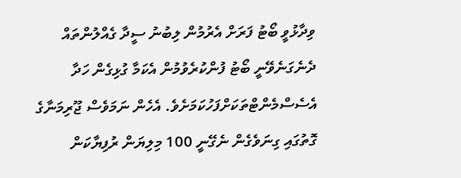ވިދާޅުވީ ބޯޓު ފަރަށް އެރުމުން ލިބުނު ސީދާ ގެއްލުންތައް ދެނެގަނެވޭނީ ބޯޓު ފުންކުރެވުމުން އެކަމާ ގުޅިގެން ހަދާ އެސެސްމެންޓްތަކަށްފަހުކަމަށެވެ. އެހެން ނަމަވެސް ޖޫރިމަނާގެ ގޮތުގައި ގިނަވެގެން ނެގޭނީ 100 މިލިޔަން ރުފިޔާކަން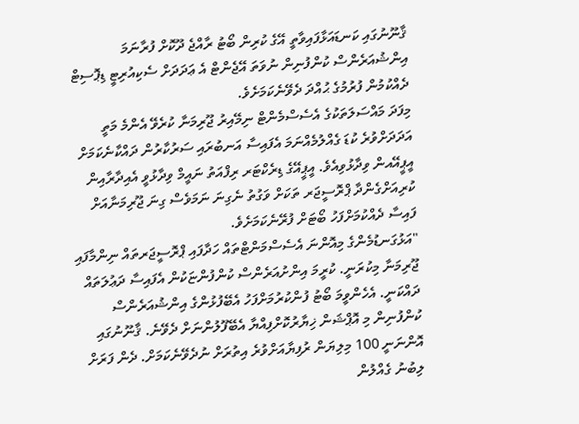ޤާނޫނުގައި ކަނޑައަޅާފައިވާތީ އޭގެ ކުރިން ބޯޓު ރާއްޖެ ދޫކޮށް ފުރާނަމަ އިންޝުއަރެންސް ކުންފުނިން ނުވަތަ އޭޖެންޓް އެ ޢަދަދަށް ސެކިއުރިޓީ ޑިޕޮސިޓް ދެއްކުމުން ފުރުމުގެ ޙުއްދަ ދެވޭނެކަމަށެވެ.
މިފަދަ މައްސަލަތަކުގެ އެސެސްމެންޓް ނިމޭއިރު ޖޫރިމަނާ ކުރެވޭ އެންމެ މަތީ އަދަދަށްވުރެ ކުޑަ ގެއްލުމެއްނަމަ އެފައިސާ އަނބުރައި ސަރުކާރުން ދައްކާނެކަމަށް އީޕީއޭއން ވިދާޅުވިއެވެ. އީޕީއޭގެ ޑިރެކްޓަރ ރިފްއަތު ނައީމް ވިދާޅުވީ އެއިދާރާއިން ކުރިއަށްގެންދާ ޕްރޮސީޖަރ ތަކަށް ވަގުތު ނެގިނަ ނަމަވެސް ގިނަ ޖޫރިމަނާއަށް ފައިސާ ދެއްކުމަށްފަހު ބޯޓަށް ފުރޭނެކަމަށެވެ.
"އަޅުގަނޑުމެންގެ މިއޮންނަ އެސެސްމަންޓްތައް ހަދާފައި ޕްރޮސީޖަރތައް ނިންމާފައި ޖޫރިމަނާ މިކުރަނީ. ކުރީމަ އިންށުއަރެންސް ކުންފުންޏަކުން އެފައިސާ ދަޢުލަތައް ދައްކަނީ. އެހެންވީމަ ބޯޓު ފުންކުރުމަށްފަހު އެބޭފުޅުންގެ އިންޝުއަރެންސް ކުންފުނިން މި އޮޕްޝަން ޚިޔާރުކޮށްފިއްޔާ އެބޭފޫލުންނަށް ދެވޭނެ. ޤާނޫނުގައި އޮންނަނީ 100 މިލިޔަން ރުފިޔާއަށްވުރެ އިތުރަށް ނުދެވޭނެކަމަށް. ދެން ފަރަށް ލިބުނު ގެއްލުން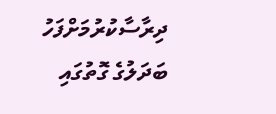ދިރާސާކުރުމަށްފަހު ބަދަލުގެ ގޮތުގައި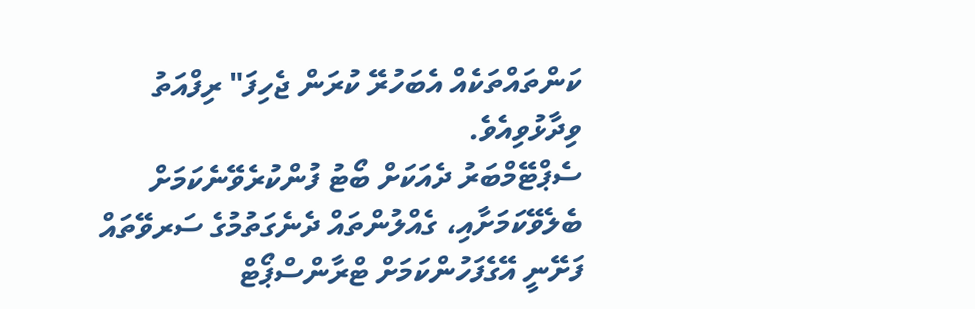ކަންތައްތަކެއް އެބަހުރޭ ކުރަން ޖެހިފަ" ރިފްއަތު ވިދާޅުވިއެވެ.
ސެޕްޓޭމްބަރު ދެއަކަށް ބޯޓު ފުންކުރެވޭނެކަމަށް ބެލެވޭކަމަށާއި، ގެއްލުންތައް ދެނެގަތުމުގެ ސަރވޭތައް ފަށޭނީ އޭގެފަހުންކަމަށް ޓްރާންސްޕޯޓް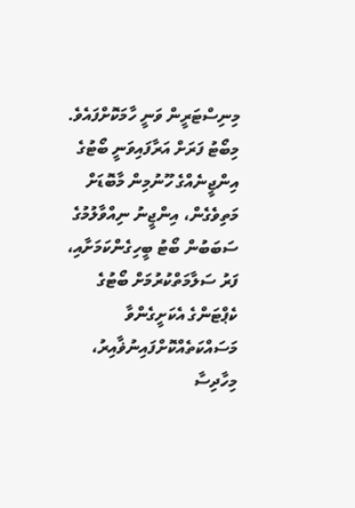މިނިސްޓަރީން ވަނީ ހާމަކޮށްފައެވެ.
މިބޯޓު ފަރަށް އަރާފައިވަނީ ބޯޓުގެ އިންޖީނެއްގެ ހޫނުމިން މާބޮޑަށް މަތިވެގެން، އިންޖީނު ނިއްވާލުމުގެ ސަބަބުން ބޯޓު ބީހިގެންކަމަށާއި، ފަރު ސަލާމަތްކުރުމަށް ބޯޓުގެ ކެޕްޓަންގެ އެކަށީގެންވާ މަސައްކަތެއްކޮށްފައިނުޥާއިރު، މިހާދިސާ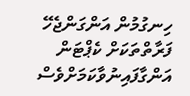ހިނގުމުން އަންގަންޖެހޭ ފަރާތްތަކަށް ކެޕްޓަން އަންގާފައިނުވާކަމަށްވެސް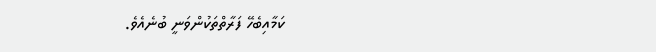ކަމާއިބެހޭ ފަރާތްތަކުންވަނީ ބުނެއެވެ.